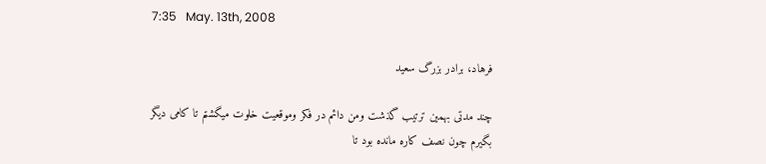7:35   May. 13th, 2008

فرهاد، برادر بزرگ سعید

چند مدتی بهمین ترتیب گذشت ومن دائم در فکر وموقعیت خلوت میگشتم تا کامی دیگر بگیرم چون نصف کاره مانده بود تا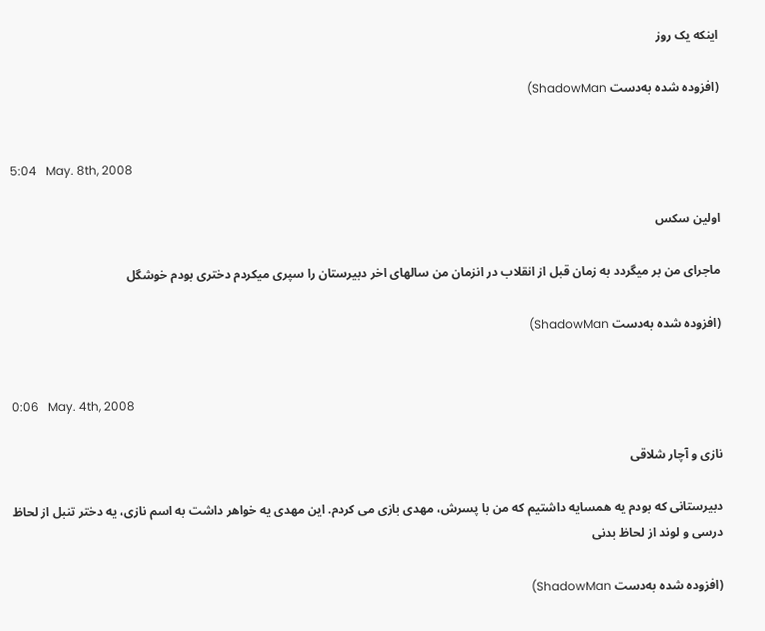اینکه یک روز

(افزوده شده به‌دست ShadowMan)


5:04   May. 8th, 2008

اولین سکس

ماجرای من بر میگردد به زمان قبل از انقلاب در انزمان من سالهای اخر دبیرستان را سپری میکردم دختری بودم خوشگل

(افزوده شده به‌دست ShadowMan)


0:06   May. 4th, 2008

نازی و آچار شلاقی

دبیرستانی که بودم یه همسایه داشتیم که من با پسرش، مهدی بازی می کردم. این مهدی یه خواهر داشت به اسم نازی، یه دختر تنبل از لحاظ درسی و لوند از لحاظ بدنی

(افزوده شده به‌دست ShadowMan)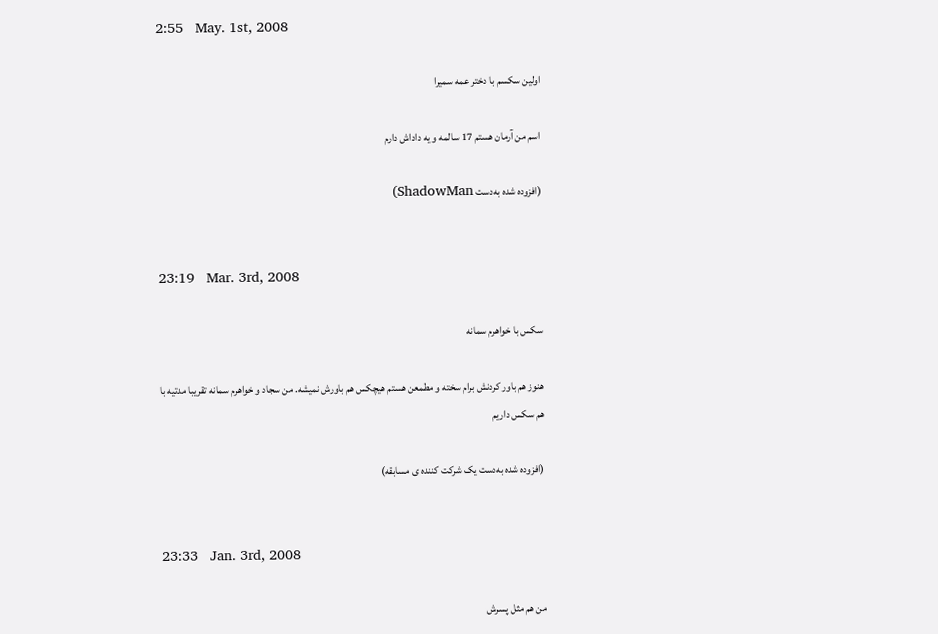2:55   May. 1st, 2008

اولين سكسم با دختر عمه سميرا

اسم من آرمان هستم 17 سالمه و یه داداش دارم

(افزوده شده به‌دست ShadowMan)


23:19   Mar. 3rd, 2008

سكس با خواهرم سمانه

هنوز هم باور كردنش برام سخته و مطمعن هستم هیچكس هم باورش نمیشه. من سجاد و خواهرم سمانه تقریبا مدتیه با هم سكس داریم

(افزوده شده به‌دست یک شرکت کننده ی مسابقه)


23:33   Jan. 3rd, 2008

من هم مثل پسرش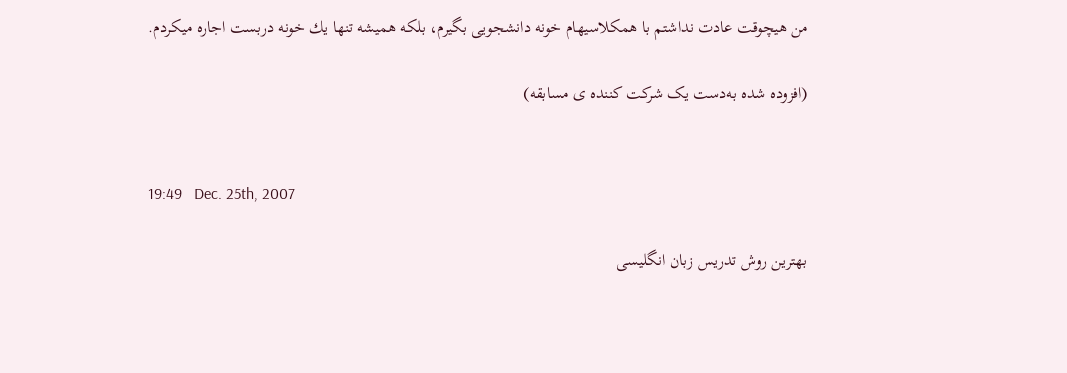من هیچوقت عادت نداشتم با همكلاسیهام خونه دانشجویی بگیرم، بلكه همیشه تنها یك خونه دربست اجاره میكردم.

(افزوده شده به‌دست یک شرکت کننده ی مسابقه)


19:49   Dec. 25th, 2007

بهترین روش تدریس زبان انگلیسی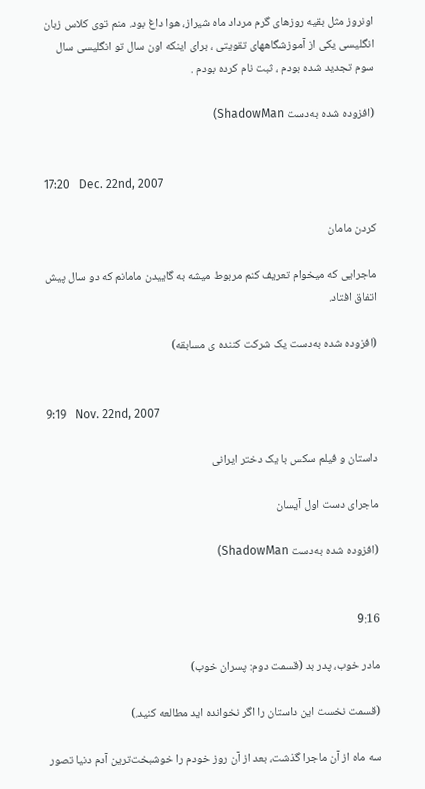اونروز مثل بقیه روزهای گرم مرداد ماه شیراز، هوا داغ بود. منم توی کلاس زبان انگلیسی یکی از آموزشگاههای تقویتی ، برای اینکه اون سال تو انگلیسی سال سوم تجدید شده بودم ، ثبت نام کرده بودم .

(افزوده شده به‌دست ShadowMan)


17:20   Dec. 22nd, 2007

كردن مامان

ماجرایی که میخوام تعریف کنم مربوط میشه به گاییدن مامانم که دو سال پیش اتفاق افتاد.

(افزوده شده به‌دست یک شرکت کننده ی مسابقه)


9:19   Nov. 22nd, 2007

داستان و فیلم سکس با یک دختر ایرانی

ماجرای دست اول آیسان

(افزوده شده به‌دست ShadowMan)


9:16

مادر خوب، پدر بد (قسمت دوم: پسران خوب)

(قسمت نخست این داستان را اگر نخوانده اید مطالعه کنید.)

سه ماه از آن ماجرا گذشت، بعد از آن روز خودم را خوشبخت‌ترين آدم دنيا تصور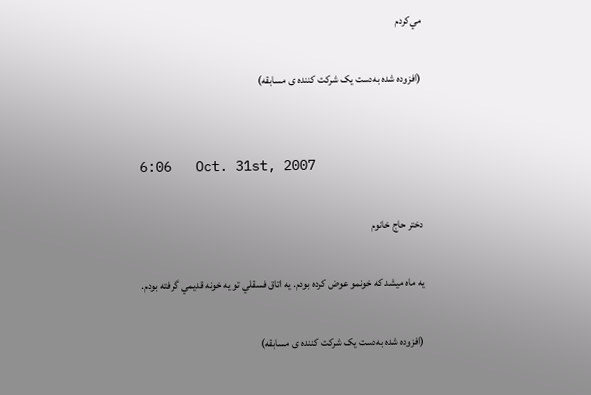مي‌كردم

(افزوده شده به‌دست یک شرکت کننده ی مسابقه)


6:06   Oct. 31st, 2007

دختر حاج خانوم

يه ماه ميشد كه خونمو عوض كرده بودم. يه اتاق فسقلي تو يه خونه قديمي گرفته بودم.

(افزوده شده به‌دست یک شرکت کننده ی مسابقه)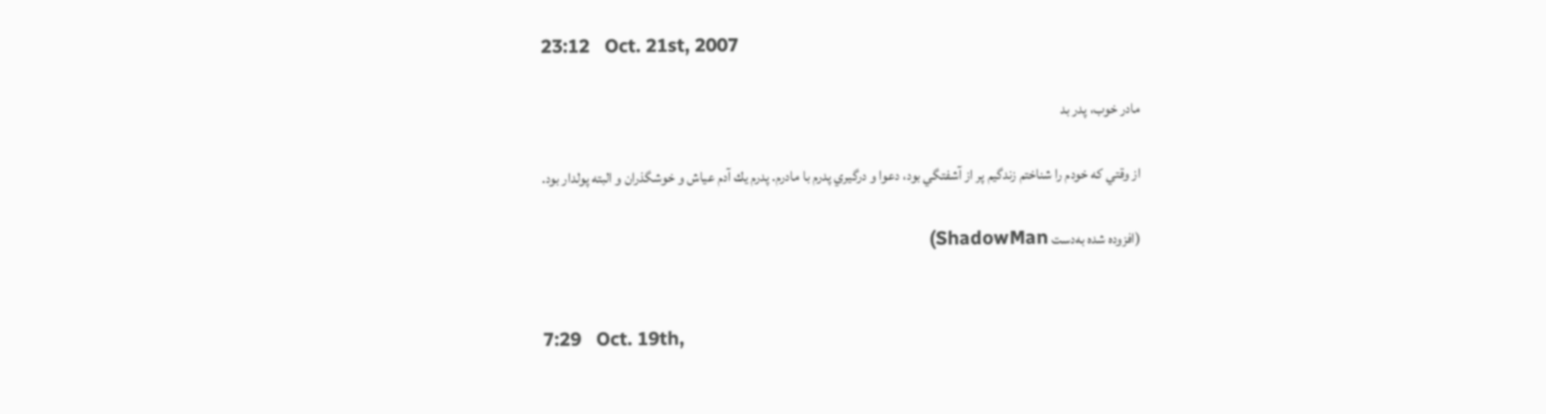23:12   Oct. 21st, 2007

مادر خوب، پدر بد

از وقتي كه خودم را شناختم زندگيم پر از آشفتگي بود، دعوا و درگيري پدرم با مادرم. پدرم يك آدم عياش و خوشگذران و البته پولدار بود.

(افزوده شده به‌دست ShadowMan)


7:29   Oct. 19th,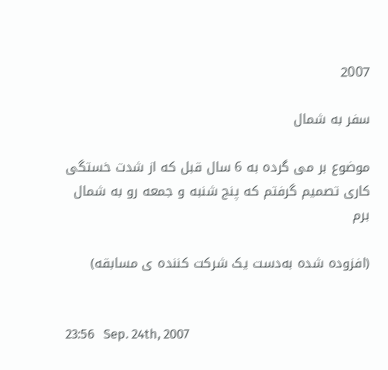2007

سفر به شمال

موضوع بر می گرده به 6 سال قبل که از شدت خستگی کاری تصمیم گرفتم که پنج شنبه و جمعه رو به شمال برم

(افزوده شده به‌دست یک شرکت کننده ی مسابقه)


23:56   Sep. 24th, 2007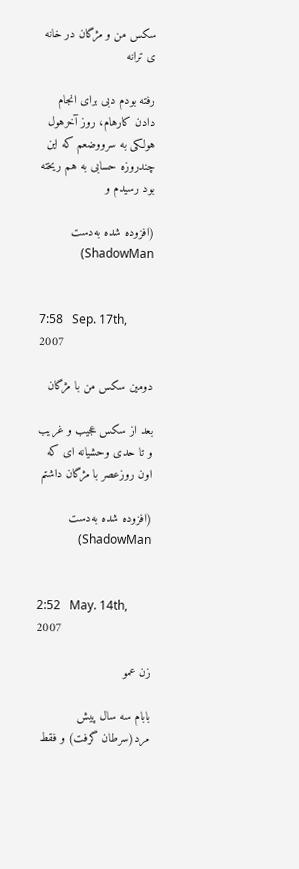سکس من و مژگان در خانه ی ترانه

رفته بودم دبی برای انجام دادن کارهام، روز آخرهول هولکی به سرووضعم که اين چندروزه حسابی به هم ريخته بود رسيدم و

(افزوده شده به‌دست ShadowMan)


7:58   Sep. 17th, 2007

دومین سکس من با مژگان

بعد از سکس عجيب و غريب و تا حدی وحشيانه ای که اون روزعصر با مژگان داشتم

(افزوده شده به‌دست ShadowMan)


2:52   May. 14th, 2007

زن عمو

بابام سه سال پیش مرد(سرطان گرفت) و فقط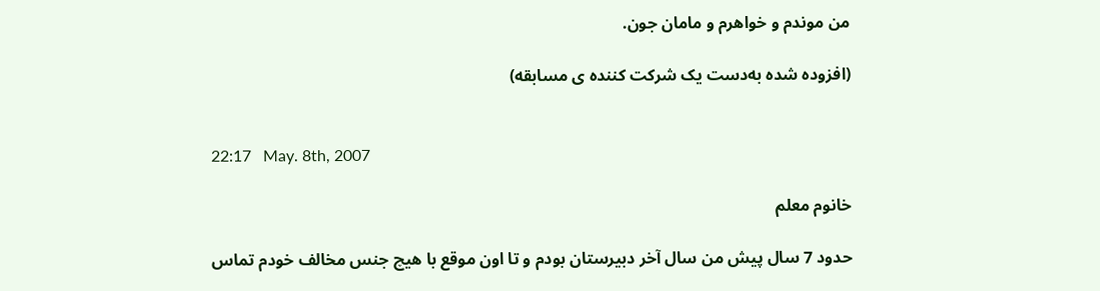من موندم و خواهرم و مامان جون.

(افزوده شده به‌دست یک شرکت کننده ی مسابقه)


22:17   May. 8th, 2007

خانوم معلم

حدود 7 سال پيش من سال آخر دبيرستان بودم و تا اون موقع با هيچ جنس مخالف خودم تماس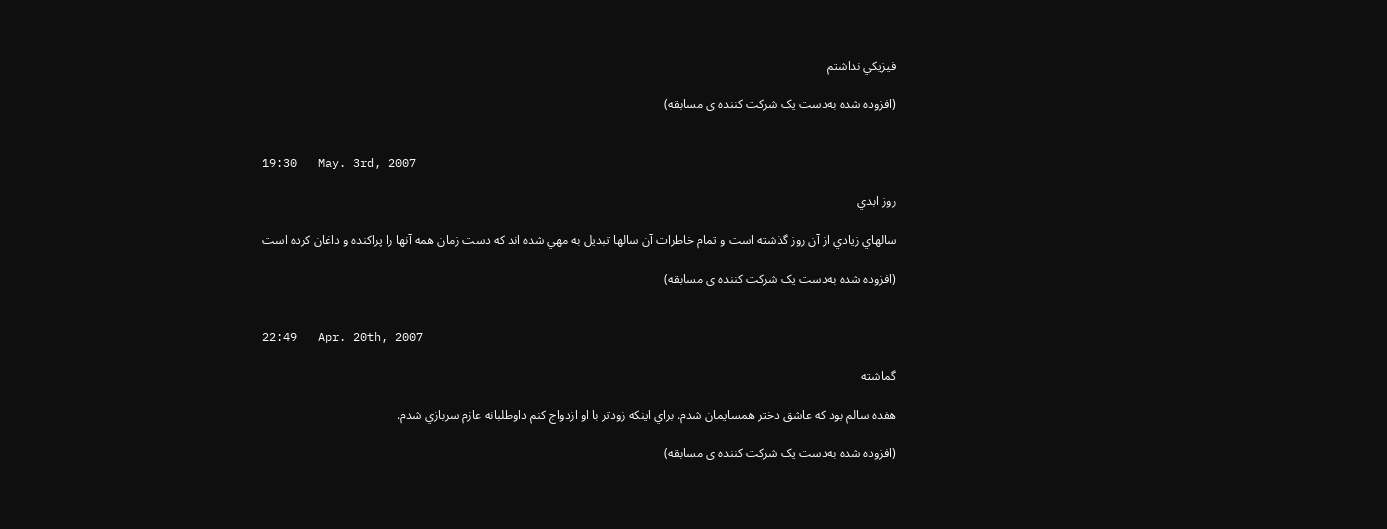فيزيكي نداشتم

(افزوده شده به‌دست یک شرکت کننده ی مسابقه)


19:30   May. 3rd, 2007

روز ابدي

سالهاي زيادي از آن روز گذشته است و تمام خاطرات آن سالها تبديل به مهي شده اند كه دست زمان همه آنها را پراكنده و داغان كرده است

(افزوده شده به‌دست یک شرکت کننده ی مسابقه)


22:49   Apr. 20th, 2007

گماشته

هفده سالم بود كه عاشق دختر همسايمان شدم. براي اينكه زودتر با او ازدواج كنم داوطلبانه عازم سربازي شدم.

(افزوده شده به‌دست یک شرکت کننده ی مسابقه)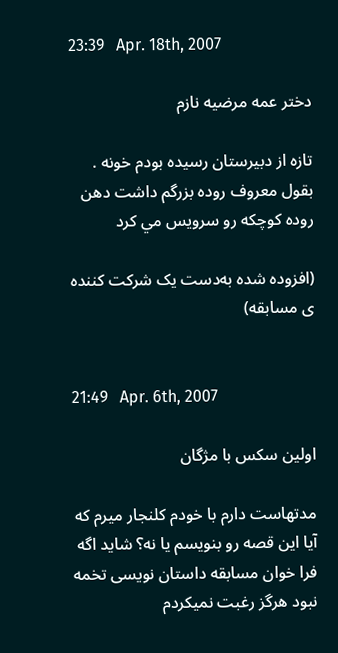23:39   Apr. 18th, 2007

دختر عمه مرضيه نازم

تازه از دبيرستان رسيده بودم خونه . بقول معروف روده بزرگم داشت دهن روده كوچكه رو سرويس مي كرد

(افزوده شده به‌دست یک شرکت کننده ی مسابقه)


21:49   Apr. 6th, 2007

اولين سکس با مژگان

مدتهاست دارم با خودم کلنجار ميرم که آيا اين قصه رو بنويسم يا نه؟ شايد اگه فرا خوان مسابقه داستان نويسی تخمه نبود هرگز رغبت نميکردم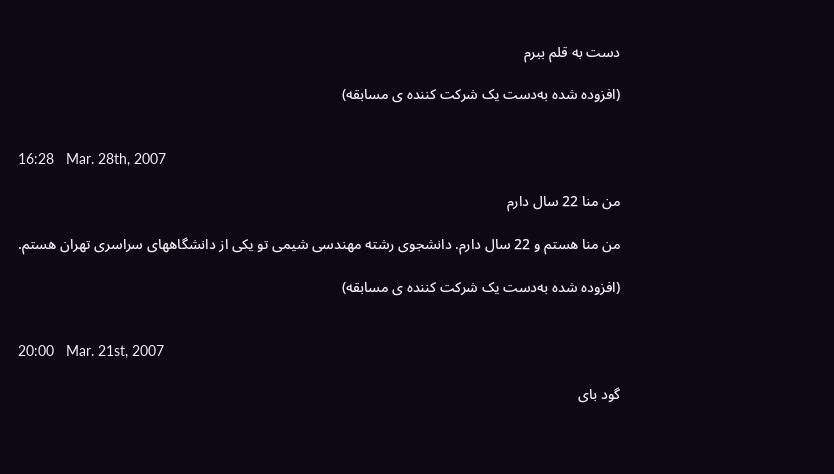دست به قلم ببرم

(افزوده شده به‌دست یک شرکت کننده ی مسابقه)


16:28   Mar. 28th, 2007

من منا 22 سال دارم

من منا هستم و 22 سال دارم. دانشجوی رشته مهندسی شیمی تو یکی از دانشگاههای سراسری تهران هستم.

(افزوده شده به‌دست یک شرکت کننده ی مسابقه)


20:00   Mar. 21st, 2007

گود بای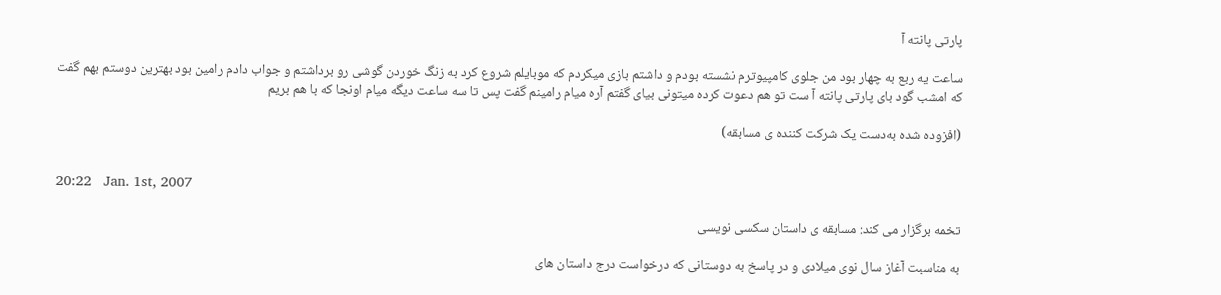پارتی پانته آ

ساعت یه ربع به چهار بود من جلوی کامپیوترم نشسته بودم و داشتم بازی میکردم که موبایلم شروع کرد به زنگ خوردن گوشی رو برداشتم و جواب دادم رامین بود بهترین دوستم بهم گفت که امشب گود بای پارتی پانته آ ست تو هم دعوت کرده میتونی بیای گفتم آره میام رامینم گفت پس تا سه ساعت دیگه میام اونجا که با هم بریم

(افزوده شده به‌دست یک شرکت کننده ی مسابقه)


20:22   Jan. 1st, 2007

تخمه برگزار می کند: مسابقه ی داستان سکسی نویسی

به مناسبت آغاز سال نوی میلادی و در پاسخ به دوستانی که درخواست درج داستان های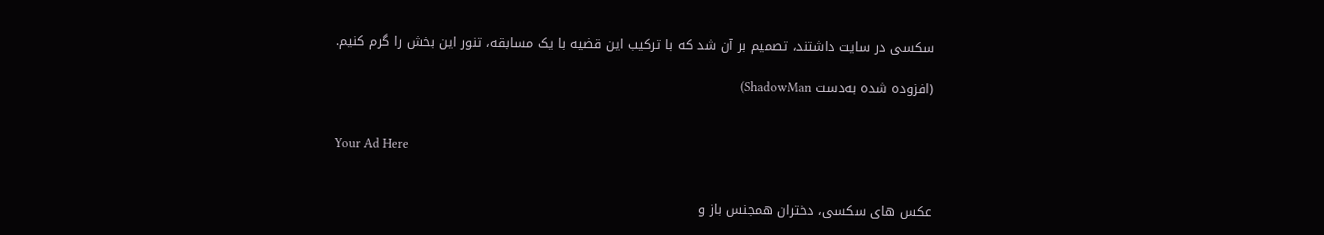سکسی در سایت داشتند، تصمیم بر آن شد که با ترکیب این قضیه با یک مسابقه، تنور این بخش را گرم کنیم.

(افزوده شده به‌دست ShadowMan)


Your Ad Here


عکس های سکسی، دختران همجنس باز و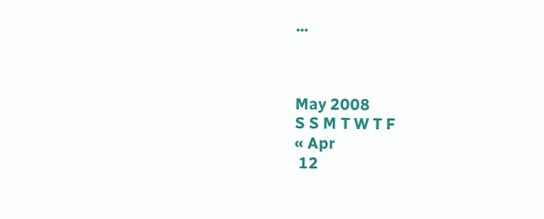...



May 2008
S S M T W T F
« Apr
 12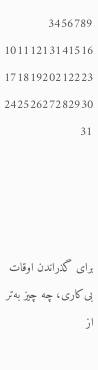3456789
10111213141516
17181920212223
24252627282930
31




برای گذراندن اوقات بی‌کاری، چه چیز به‌تر از